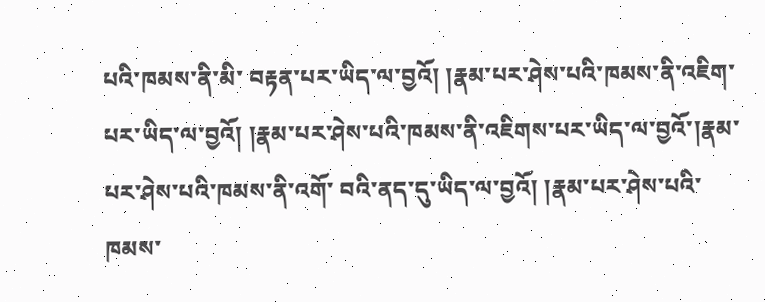པའི་ཁམས་ནི་མི་ བརྟན་པར་ཡིད་ལ་བྱའོ། །རྣམ་པར་ཤེས་པའི་ཁམས་ནི་འཇིག་པར་ཡིད་ལ་བྱའོ། །རྣམ་པར་ཤེས་པའི་ཁམས་ནི་འཇིགས་པར་ཡིད་ལ་བྱའོ་།རྣམ་པར་ཤེས་པའི་ཁམས་ནི་འགོ་ བའི་ནད་དུ་ཡིད་ལ་བྱའོ། །རྣམ་པར་ཤེས་པའི་ཁམས་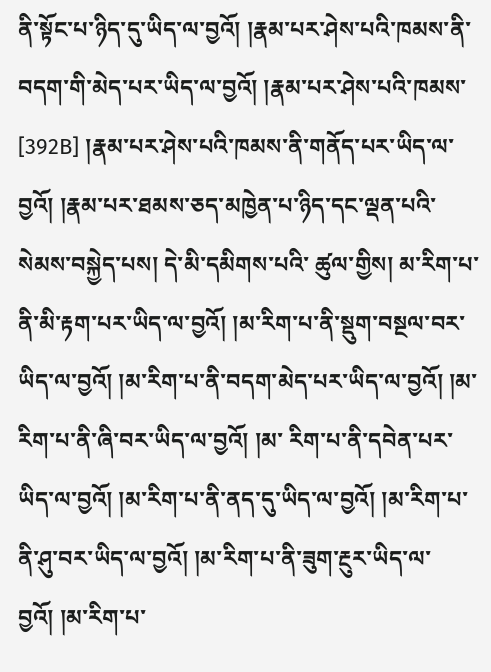ནི་སྟོང་པ་ཉིད་དུ་ཡིད་ལ་བྱའོ། །རྣམ་པར་ཤེས་པའི་ཁམས་ནི་བདག་གི་མེད་པར་ཡིད་ལ་བྱའོ། །རྣམ་པར་ཤེས་པའི་ཁམས་ [392B] །རྣམ་པར་ཤེས་པའི་ཁམས་ནི་གནོད་པར་ཡིད་ལ་བྱའོ། །རྣམ་པར་ཐམས་ཅད་མཁྱེན་པ་ཉིད་དང་ལྡན་པའི་སེམས་བསྐྱེད་པས། དེ་མི་དམིགས་པའི་ ཚུལ་གྱིས། མ་རིག་པ་ནི་མི་རྟག་པར་ཡིད་ལ་བྱའོ། །མ་རིག་པ་ནི་སྡུག་བསྔལ་བར་ཡིད་ལ་བྱའོ། །མ་རིག་པ་ནི་བདག་མེད་པར་ཡིད་ལ་བྱའོ། །མ་རིག་པ་ནི་ཞི་བར་ཡིད་ལ་བྱའོ། །མ་ རིག་པ་ནི་དབེན་པར་ཡིད་ལ་བྱའོ། །མ་རིག་པ་ནི་ནད་དུ་ཡིད་ལ་བྱའོ། །མ་རིག་པ་ནི་ཤུ་བར་ཡིད་ལ་བྱའོ། །མ་རིག་པ་ནི་ཟུག་རྔུར་ཡིད་ལ་བྱའོ། །མ་རིག་པ་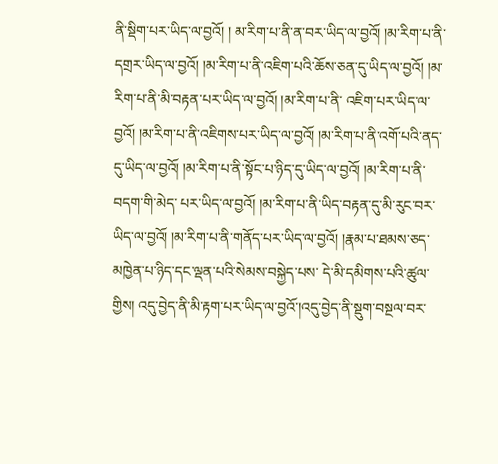ནི་སྡིག་པར་ཡིད་ལ་བྱའོ། ། མ་རིག་པ་ནི་ན་བར་ཡིད་ལ་བྱའོ། །མ་རིག་པ་ནི་དགྲར་ཡིད་ལ་བྱའོ། །མ་རིག་པ་ནི་འཇིག་པའི་ཆོས་ཅན་དུ་ཡིད་ལ་བྱའོ། །མ་རིག་པ་ནི་མི་བརྟན་པར་ཡིད་ལ་བྱའོ། །མ་རིག་པ་ནི་ འཇིག་པར་ཡིད་ལ་བྱའོ། །མ་རིག་པ་ནི་འཇིགས་པར་ཡིད་ལ་བྱའོ། །མ་རིག་པ་ནི་འགོ་པའི་ནད་དུ་ཡིད་ལ་བྱའོ། །མ་རིག་པ་ནི་སྟོང་པ་ཉིད་དུ་ཡིད་ལ་བྱའོ། །མ་རིག་པ་ནི་བདག་གི་མེད་ པར་ཡིད་ལ་བྱའོ། །མ་རིག་པ་ནི་ཡིད་བརྟན་དུ་མི་རུང་བར་ཡིད་ལ་བྱའོ། །མ་རིག་པ་ནི་གནོད་པར་ཡིད་ལ་བྱའོ། །རྣམ་པ་ཐམས་ཅད་མཁྱེན་པ་ཉིད་དང་ལྡན་པའི་སེམས་བསྐྱེད་པས་ དེ་མི་དམིགས་པའི་ཚུལ་གྱིས། འདུ་བྱེད་ནི་མི་རྟག་པར་ཡིད་ལ་བྱའོ་།འདུ་བྱེད་ནི་སྡུག་བསྔལ་བར་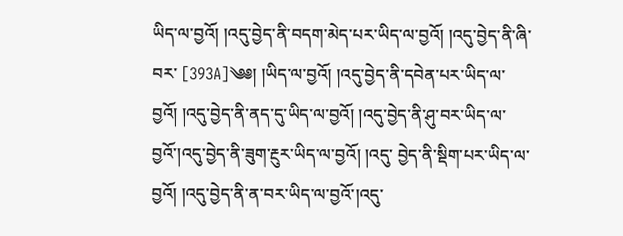ཡིད་ལ་བྱའོ། །འདུ་བྱེད་ནི་བདག་མེད་པར་ཡིད་ལ་བྱའོ། །འདུ་བྱེད་ནི་ཞི་བར་ [393A]༄༅། །ཡིད་ལ་བྱའོ། །འདུ་བྱེད་ནི་དབེན་པར་ཡིད་ལ་བྱའོ། །འདུ་བྱེད་ནི་ནད་དུ་ཡིད་ལ་བྱའོ། །འདུ་བྱེད་ནི་ཤུ་བར་ཡིད་ལ་བྱའོ་།འདུ་བྱེད་ནི་ཟུག་རྔུར་ཡིད་ལ་བྱའོ། །འདུ་ བྱེད་ནི་སྡིག་པར་ཡིད་ལ་བྱའོ། །འདུ་བྱེད་ནི་ན་བར་ཡིད་ལ་བྱའོ་།འདུ་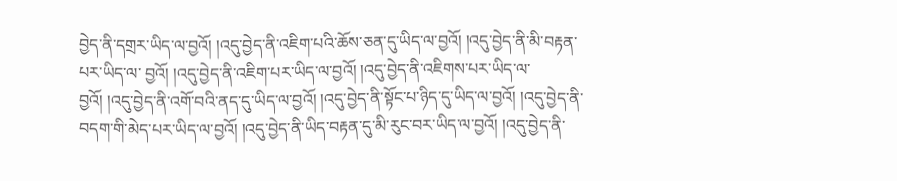བྱེད་ནི་དགྲར་ཡིད་ལ་བྱའོ། །འདུ་བྱེད་ནི་འཇིག་པའི་ཆོས་ཅན་དུ་ཡིད་ལ་བྱའོ། །འདུ་བྱེད་ནི་མི་བརྟན་པར་ཡིད་ལ་ བྱའོ། །འདུ་བྱེད་ནི་འཇིག་པར་ཡིད་ལ་བྱའོ། །འདུ་བྱེད་ནི་འཇིགས་པར་ཡིད་ལ་བྱའོ། །འདུ་བྱེད་ནི་འགོ་བའི་ནད་དུ་ཡིད་ལ་བྱའོ། །འདུ་བྱེད་ནི་སྟོང་པ་ཉིད་དུ་ཡིད་ལ་བྱའོ། །འདུ་བྱེད་ནི་ བདག་གི་མེད་པར་ཡིད་ལ་བྱའོ། །འདུ་བྱེད་ནི་ཡིད་བརྟན་དུ་མི་རུང་བར་ཡིད་ལ་བྱའོ། །འདུ་བྱེད་ནི་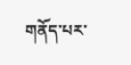གནོད་པར་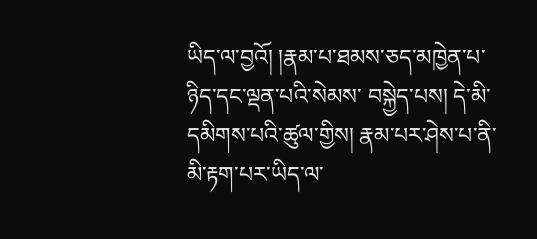ཡིད་ལ་བྱའོ། །རྣམ་པ་ཐམས་ཅད་མཁྱེན་པ་ཉིད་དང་ལྡན་པའི་སེམས་ བསྐྱེད་པས། དེ་མི་དམིགས་པའི་ཚུལ་གྱིས། རྣམ་པར་ཤེས་པ་ནི་མི་རྟག་པར་ཡིད་ལ་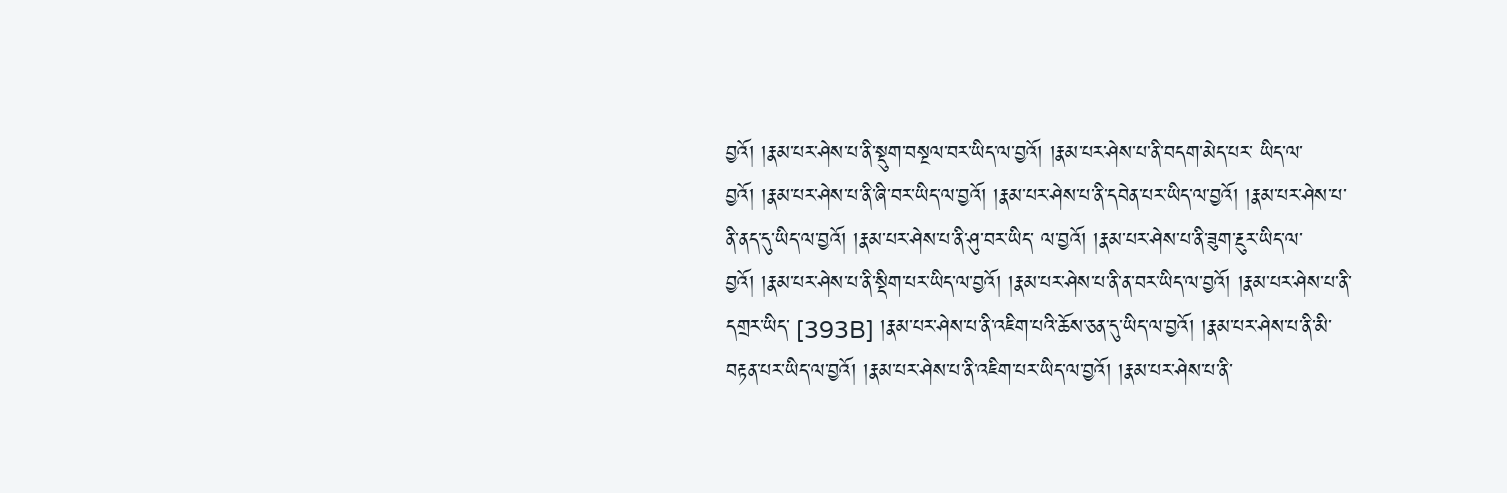བྱའོ། །རྣམ་པར་ཤེས་པ་ནི་སྡུག་བསྔལ་བར་ཡིད་ལ་བྱའོ། །རྣམ་པར་ཤེས་པ་ནི་བདག་མེད་པར་ ཡིད་ལ་བྱའོ། །རྣམ་པར་ཤེས་པ་ནི་ཞི་བར་ཡིད་ལ་བྱའོ། །རྣམ་པར་ཤེས་པ་ནི་དབེན་པར་ཡིད་ལ་བྱའོ། །རྣམ་པར་ཤེས་པ་ནི་ནད་དུ་ཡིད་ལ་བྱའོ། །རྣམ་པར་ཤེས་པ་ནི་ཤུ་བར་ཡིད་ ལ་བྱའོ། །རྣམ་པར་ཤེས་པ་ནི་ཟུག་རྔུར་ཡིད་ལ་བྱའོ། །རྣམ་པར་ཤེས་པ་ནི་སྡིག་པར་ཡིད་ལ་བྱའོ། །རྣམ་པར་ཤེས་པ་ནི་ན་བར་ཡིད་ལ་བྱའོ། །རྣམ་པར་ཤེས་པ་ནི་དགྲར་ཡིད་ [393B] །རྣམ་པར་ཤེས་པ་ནི་འཇིག་པའི་ཆོས་ཅན་དུ་ཡིད་ལ་བྱའོ། །རྣམ་པར་ཤེས་པ་ནི་མི་བརྟན་པར་ཡིད་ལ་བྱའོ། །རྣམ་པར་ཤེས་པ་ནི་འཇིག་པར་ཡིད་ལ་བྱའོ། །རྣམ་པར་ཤེས་པ་ནི་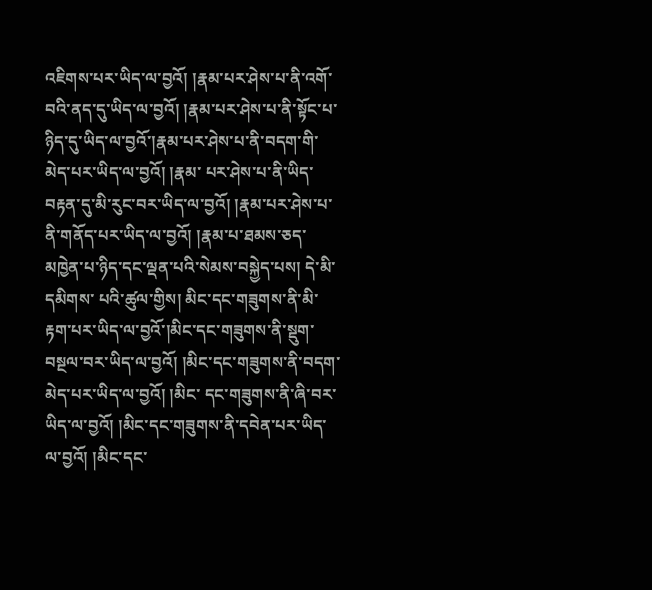འཇིགས་པར་ཡིད་ལ་བྱའོ། །རྣམ་པར་ཤེས་པ་ནི་འགོ་བའི་ནད་དུ་ཡིད་ལ་བྱའོ། །རྣམ་པར་ཤེས་པ་ནི་སྟོང་པ་ཉིད་དུ་ཡིད་ལ་བྱའོ་།རྣམ་པར་ཤེས་པ་ནི་བདག་གི་མེད་པར་ཡིད་ལ་བྱའོ། །རྣམ་ པར་ཤེས་པ་ནི་ཡིད་བརྟན་དུ་མི་རུང་བར་ཡིད་ལ་བྱའོ། །རྣམ་པར་ཤེས་པ་ནི་གནོད་པར་ཡིད་ལ་བྱའོ། །རྣམ་པ་ཐམས་ཅད་མཁྱེན་པ་ཉིད་དང་ལྡན་པའི་སེམས་བསྐྱེད་པས། དེ་མི་དམིགས་ པའི་ཚུལ་གྱིས། མིང་དང་གཟུགས་ནི་མི་རྟག་པར་ཡིད་ལ་བྱའོ་།མིང་དང་གཟུགས་ནི་སྡུག་བསྔལ་བར་ཡིད་ལ་བྱའོ། །མིང་དང་གཟུགས་ནི་བདག་མེད་པར་ཡིད་ལ་བྱའོ། །མིང་ དང་གཟུགས་ནི་ཞི་བར་ཡིད་ལ་བྱའོ། །མིང་དང་གཟུགས་ནི་དབེན་པར་ཡིད་ལ་བྱའོ། །མིང་དང་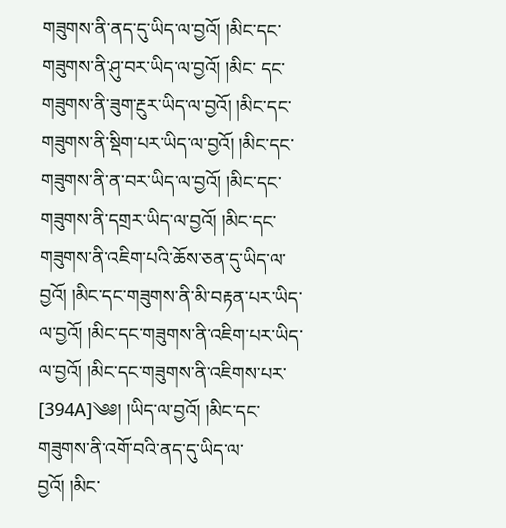གཟུགས་ནི་ནད་དུ་ཡིད་ལ་བྱའོ། །མིང་དང་གཟུགས་ནི་ཤུ་བར་ཡིད་ལ་བྱའོ། །མིང་ དང་གཟུགས་ནི་ཟུག་རྔུར་ཡིད་ལ་བྱའོ། །མིང་དང་གཟུགས་ནི་སྡིག་པར་ཡིད་ལ་བྱའོ། །མིང་དང་གཟུགས་ནི་ན་བར་ཡིད་ལ་བྱའོ། །མིང་དང་གཟུགས་ནི་དགྲར་ཡིད་ལ་བྱའོ། །མིང་དང་ གཟུགས་ནི་འཇིག་པའི་ཆོས་ཅན་དུ་ཡིད་ལ་བྱའོ། །མིང་དང་གཟུགས་ནི་མི་བརྟན་པར་ཡིད་ལ་བྱའོ། །མིང་དང་གཟུགས་ནི་འཇིག་པར་ཡིད་ལ་བྱའོ། །མིང་དང་གཟུགས་ནི་འཇིགས་པར་ [394A]༄༅། །ཡིད་ལ་བྱའོ། །མིང་དང་གཟུགས་ནི་འགོ་བའི་ནད་དུ་ཡིད་ལ་བྱའོ། །མིང་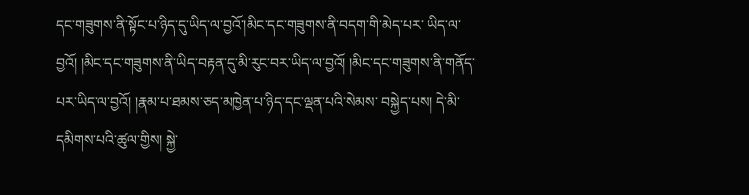དང་གཟུགས་ནི་སྟོང་པ་ཉིད་དུ་ཡིད་ལ་བྱའོ་།མིང་དང་གཟུགས་ནི་བདག་གི་མེད་པར་ ཡིད་ལ་བྱའོ། །མིང་དང་གཟུགས་ནི་ཡིད་བརྟན་དུ་མི་རུང་བར་ཡིད་ལ་བྱའོ། །མིང་དང་གཟུགས་ནི་གནོད་པར་ཡིད་ལ་བྱའོ། །རྣམ་པ་ཐམས་ཅད་མཁྱེན་པ་ཉིད་དང་ལྡན་པའི་སེམས་ བསྐྱེད་པས། དེ་མི་དམིགས་པའི་ཚུལ་གྱིས། སྐྱེ་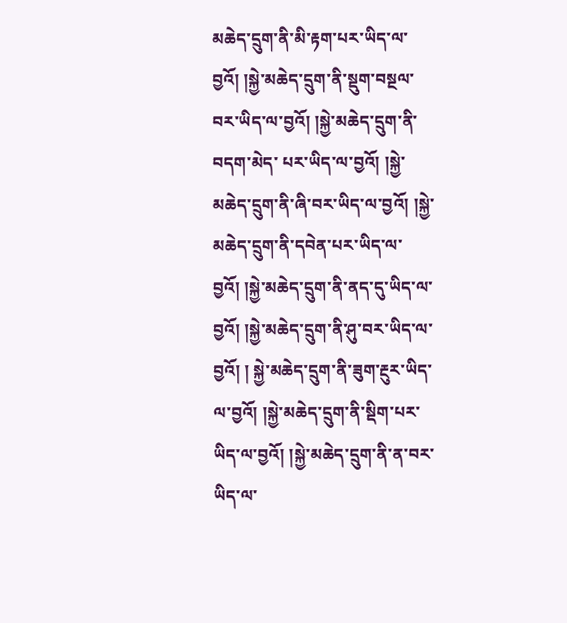མཆེད་དྲུག་ནི་མི་རྟག་པར་ཡིད་ལ་བྱའོ། །སྐྱེ་མཆེད་དྲུག་ནི་སྡུག་བསྔལ་བར་ཡིད་ལ་བྱའོ། །སྐྱེ་མཆེད་དྲུག་ནི་བདག་མེད་ པར་ཡིད་ལ་བྱའོ། །སྐྱེ་མཆེད་དྲུག་ནི་ཞི་བར་ཡིད་ལ་བྱའོ། །སྐྱེ་མཆེད་དྲུག་ནི་དབེན་པར་ཡིད་ལ་བྱའོ། །སྐྱེ་མཆེད་དྲུག་ནི་ནད་དུ་ཡིད་ལ་བྱའོ། །སྐྱེ་མཆེད་དྲུག་ནི་ཤུ་བར་ཡིད་ལ་བྱའོ། ། སྐྱེ་མཆེད་དྲུག་ནི་ཟུག་རྔུར་ཡིད་ལ་བྱའོ། །སྐྱེ་མཆེད་དྲུག་ནི་སྡིག་པར་ཡིད་ལ་བྱའོ། །སྐྱེ་མཆེད་དྲུག་ནི་ན་བར་ཡིད་ལ་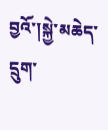བྱའོ་།སྐྱེ་མཆེད་དྲུག་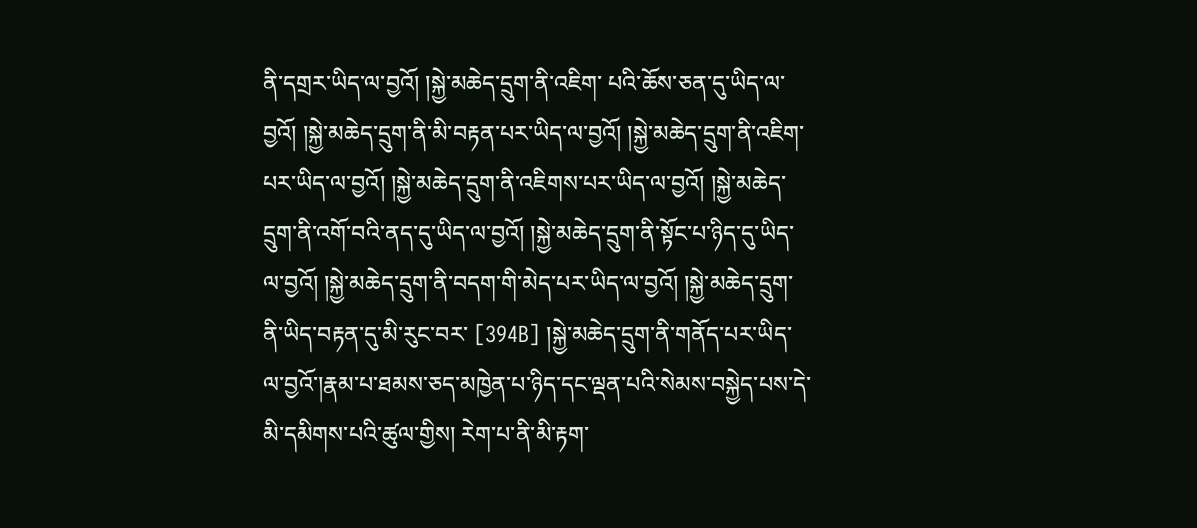ནི་དགྲར་ཡིད་ལ་བྱའོ། །སྐྱེ་མཆེད་དྲུག་ནི་འཇིག་ པའི་ཆོས་ཅན་དུ་ཡིད་ལ་བྱའོ། །སྐྱེ་མཆེད་དྲུག་ནི་མི་བརྟན་པར་ཡིད་ལ་བྱའོ། །སྐྱེ་མཆེད་དྲུག་ནི་འཇིག་པར་ཡིད་ལ་བྱའོ། །སྐྱེ་མཆེད་དྲུག་ནི་འཇིགས་པར་ཡིད་ལ་བྱའོ། །སྐྱེ་མཆེད་ དྲུག་ནི་འགོ་བའི་ནད་དུ་ཡིད་ལ་བྱའོ། །སྐྱེ་མཆེད་དྲུག་ནི་སྟོང་པ་ཉིད་དུ་ཡིད་ལ་བྱའོ། །སྐྱེ་མཆེད་དྲུག་ནི་བདག་གི་མེད་པར་ཡིད་ལ་བྱའོ། །སྐྱེ་མཆེད་དྲུག་ནི་ཡིད་བརྟན་དུ་མི་རུང་བར་ [394B] །སྐྱེ་མཆེད་དྲུག་ནི་གནོད་པར་ཡིད་ལ་བྱའོ་།རྣམ་པ་ཐམས་ཅད་མཁྱེན་པ་ཉིད་དང་ལྡན་པའི་སེམས་བསྐྱེད་པས་དེ་མི་དམིགས་པའི་ཚུལ་གྱིས། རེག་པ་ནི་མི་རྟག་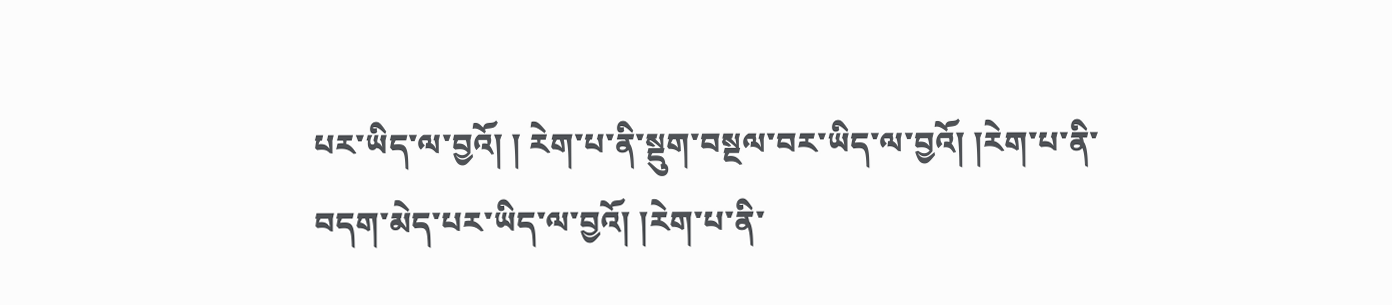པར་ཡིད་ལ་བྱའོ། ། རེག་པ་ནི་སྡུག་བསྔལ་བར་ཡིད་ལ་བྱའོ། །རེག་པ་ནི་བདག་མེད་པར་ཡིད་ལ་བྱའོ། །རེག་པ་ནི་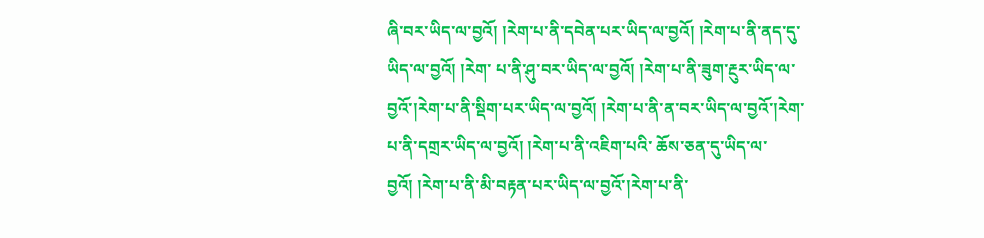ཞི་བར་ཡིད་ལ་བྱའོ། །རེག་པ་ནི་དབེན་པར་ཡིད་ལ་བྱའོ། །རེག་པ་ནི་ནད་དུ་ཡིད་ལ་བྱའོ། །རེག་ པ་ནི་ཤུ་བར་ཡིད་ལ་བྱའོ། །རེག་པ་ནི་ཟུག་རྔུར་ཡིད་ལ་བྱའོ་།རེག་པ་ནི་སྡིག་པར་ཡིད་ལ་བྱའོ། །རེག་པ་ནི་ན་བར་ཡིད་ལ་བྱའོ་།རེག་པ་ནི་དགྲར་ཡིད་ལ་བྱའོ། །རེག་པ་ནི་འཇིག་པའི་ ཆོས་ཅན་དུ་ཡིད་ལ་བྱའོ། །རེག་པ་ནི་མི་བརྟན་པར་ཡིད་ལ་བྱའོ་།རེག་པ་ནི་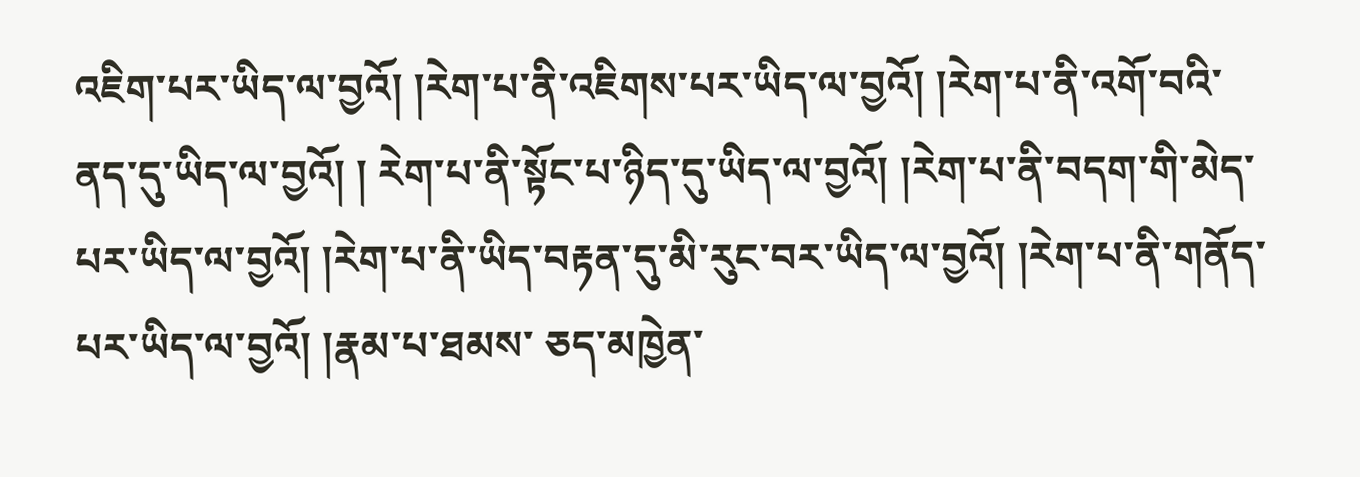འཇིག་པར་ཡིད་ལ་བྱའོ། །རེག་པ་ནི་འཇིགས་པར་ཡིད་ལ་བྱའོ། །རེག་པ་ནི་འགོ་བའི་ནད་དུ་ཡིད་ལ་བྱའོ། ། རེག་པ་ནི་སྟོང་པ་ཉིད་དུ་ཡིད་ལ་བྱའོ། །རེག་པ་ནི་བདག་གི་མེད་པར་ཡིད་ལ་བྱའོ། །རེག་པ་ནི་ཡིད་བརྟན་དུ་མི་རུང་བར་ཡིད་ལ་བྱའོ། །རེག་པ་ནི་གནོད་པར་ཡིད་ལ་བྱའོ། །རྣམ་པ་ཐམས་ ཅད་མཁྱེན་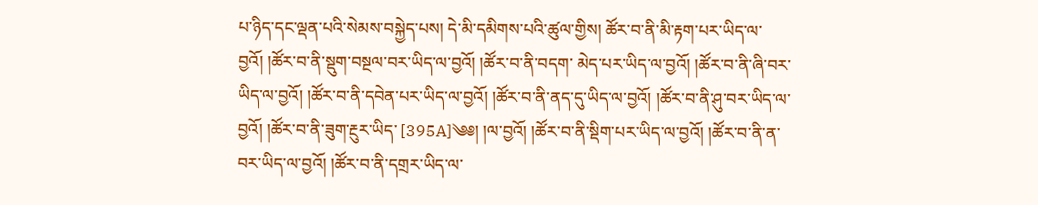པ་ཉིད་དང་ལྡན་པའི་སེམས་བསྐྱེད་པས། དེ་མི་དམིགས་པའི་ཚུལ་གྱིས། ཚོར་བ་ནི་མི་རྟག་པར་ཡིད་ལ་བྱའོ། །ཚོར་བ་ནི་སྡུག་བསྔལ་བར་ཡིད་ལ་བྱའོ། །ཚོར་བ་ནི་བདག་ མེད་པར་ཡིད་ལ་བྱའོ། །ཚོར་བ་ནི་ཞི་བར་ཡིད་ལ་བྱའོ། །ཚོར་བ་ནི་དབེན་པར་ཡིད་ལ་བྱའོ། །ཚོར་བ་ནི་ནད་དུ་ཡིད་ལ་བྱའོ། །ཚོར་བ་ནི་ཤུ་བར་ཡིད་ལ་བྱའོ། །ཚོར་བ་ནི་ཟུག་རྔུར་ཡིད་ [395A]༄༅། །ལ་བྱའོ། །ཚོར་བ་ནི་སྡིག་པར་ཡིད་ལ་བྱའོ། །ཚོར་བ་ནི་ན་བར་ཡིད་ལ་བྱའོ། །ཚོར་བ་ནི་དགྲར་ཡིད་ལ་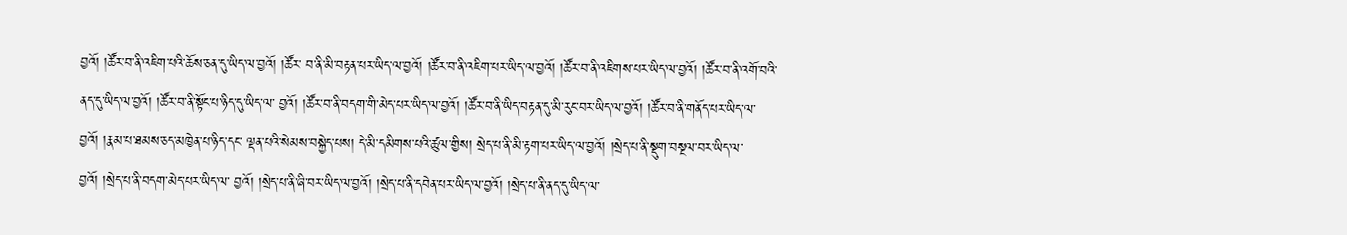བྱའོ། །ཚོར་བ་ནི་འཇིག་པའི་ཆོས་ཅན་དུ་ཡིད་ལ་བྱའོ། །ཚོར་ བ་ནི་མི་བརྟན་པར་ཡིད་ལ་བྱའོ། །ཚོར་བ་ནི་འཇིག་པར་ཡིད་ལ་བྱའོ། །ཚོར་བ་ནི་འཇིགས་པར་ཡིད་ལ་བྱའོ། །ཚོར་བ་ནི་འགོ་བའི་ནད་དུ་ཡིད་ལ་བྱའོ། །ཚོར་བ་ནི་སྟོང་པ་ཉིད་དུ་ཡིད་ལ་ བྱའོ། །ཚོར་བ་ནི་བདག་གི་མེད་པར་ཡིད་ལ་བྱའོ། །ཚོར་བ་ནི་ཡིད་བརྟན་དུ་མི་རུང་བར་ཡིད་ལ་བྱའོ། །ཚོར་བ་ནི་གནོད་པར་ཡིད་ལ་བྱའོ། །རྣམ་པ་ཐམས་ཅད་མཁྱེན་པ་ཉིད་དང་ ལྡན་པའི་སེམས་བསྐྱེད་པས། དེ་མི་དམིགས་པའི་ཚུལ་གྱིས། སྲེད་པ་ནི་མི་རྟག་པར་ཡིད་ལ་བྱའོ། །སྲེད་པ་ནི་སྡུག་བསྔལ་བར་ཡིད་ལ་བྱའོ། །སྲེད་པ་ནི་བདག་མེད་པར་ཡིད་ལ་ བྱའོ། །སྲེད་པ་ནི་ཞི་བར་ཡིད་ལ་བྱའོ། །སྲེད་པ་ནི་དབེན་པར་ཡིད་ལ་བྱའོ། །སྲེད་པ་ནི་ནད་དུ་ཡིད་ལ་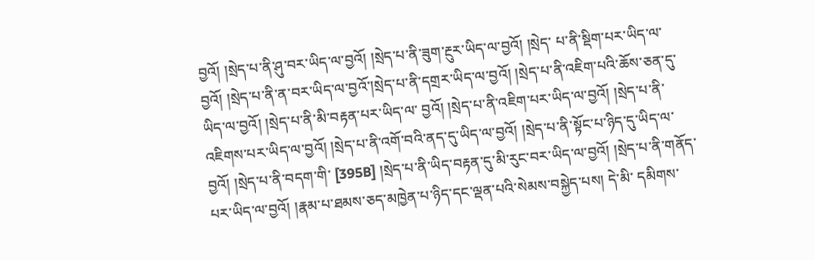བྱའོ། །སྲེད་པ་ནི་ཤུ་བར་ཡིད་ལ་བྱའོ། །སྲེད་པ་ནི་ཟུག་རྔུར་ཡིད་ལ་བྱའོ། །སྲེད་ པ་ནི་སྡིག་པར་ཡིད་ལ་བྱའོ། །སྲེད་པ་ནི་ན་བར་ཡིད་ལ་བྱའོ་།སྲེད་པ་ནི་དགྲར་ཡིད་ལ་བྱའོ། །སྲེད་པ་ནི་འཇིག་པའི་ཆོས་ཅན་དུ་ཡིད་ལ་བྱའོ། །སྲེད་པ་ནི་མི་བརྟན་པར་ཡིད་ལ་ བྱའོ། །སྲེད་པ་ནི་འཇིག་པར་ཡིད་ལ་བྱའོ། །སྲེད་པ་ནི་འཇིགས་པར་ཡིད་ལ་བྱའོ། །སྲེད་པ་ནི་འགོ་བའི་ནད་དུ་ཡིད་ལ་བྱའོ། །སྲེད་པ་ནི་སྟོང་པ་ཉིད་དུ་ཡིད་ལ་བྱའོ། །སྲེད་པ་ནི་བདག་གི་ [395B] །སྲེད་པ་ནི་ཡིད་བརྟན་དུ་མི་རུང་བར་ཡིད་ལ་བྱའོ། །སྲེད་པ་ནི་གནོད་པར་ཡིད་ལ་བྱའོ། །རྣམ་པ་ཐམས་ཅད་མཁྱེན་པ་ཉིད་དང་ལྡན་པའི་སེམས་བསྐྱེད་པས། དེ་མི་ དམིགས་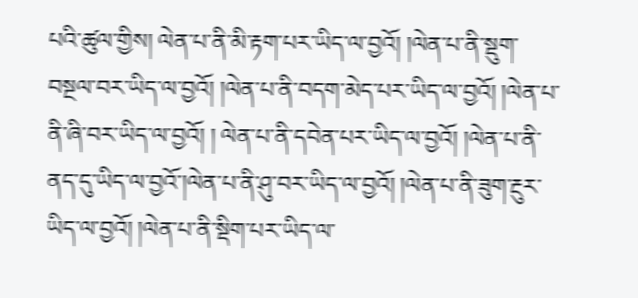པའི་ཚུལ་གྱིས། ལེན་པ་ནི་མི་རྟག་པར་ཡིད་ལ་བྱའོ། །ལེན་པ་ནི་སྡུག་བསྔལ་བར་ཡིད་ལ་བྱའོ། །ལེན་པ་ནི་བདག་མེད་པར་ཡིད་ལ་བྱའོ། །ལེན་པ་ནི་ཞི་བར་ཡིད་ལ་བྱའོ། ། ལེན་པ་ནི་དབེན་པར་ཡིད་ལ་བྱའོ། །ལེན་པ་ནི་ནད་དུ་ཡིད་ལ་བྱའོ་།ལེན་པ་ནི་ཤུ་བར་ཡིད་ལ་བྱའོ། །ལེན་པ་ནི་ཟུག་རྔུར་ཡིད་ལ་བྱའོ། །ལེན་པ་ནི་སྡིག་པར་ཡིད་ལ་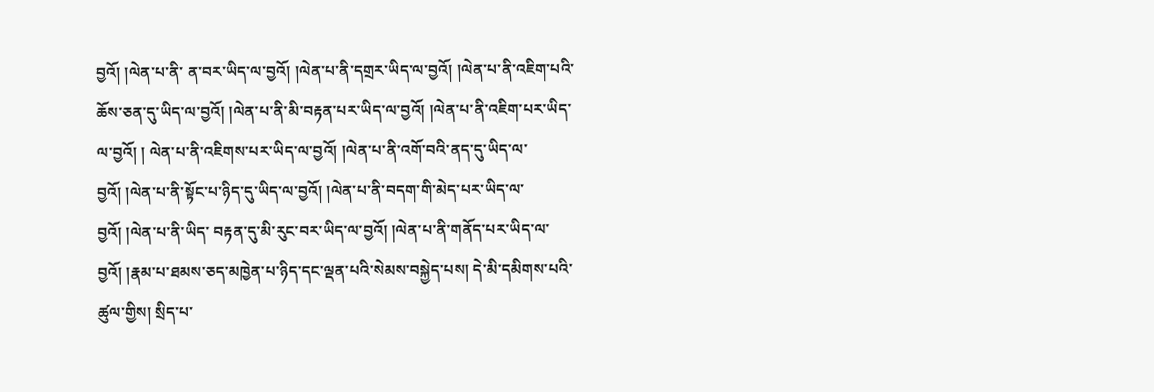བྱའོ། །ལེན་པ་ནི་ ན་བར་ཡིད་ལ་བྱའོ། །ལེན་པ་ནི་དགྲར་ཡིད་ལ་བྱའོ། །ལེན་པ་ནི་འཇིག་པའི་ཆོས་ཅན་དུ་ཡིད་ལ་བྱའོ། །ལེན་པ་ནི་མི་བརྟན་པར་ཡིད་ལ་བྱའོ། །ལེན་པ་ནི་འཇིག་པར་ཡིད་ལ་བྱའོ། ། ལེན་པ་ནི་འཇིགས་པར་ཡིད་ལ་བྱའོ། །ལེན་པ་ནི་འགོ་བའི་ནད་དུ་ཡིད་ལ་བྱའོ། །ལེན་པ་ནི་སྟོང་པ་ཉིད་དུ་ཡིད་ལ་བྱའོ། །ལེན་པ་ནི་བདག་གི་མེད་པར་ཡིད་ལ་བྱའོ། །ལེན་པ་ནི་ཡིད་ བརྟན་དུ་མི་རུང་བར་ཡིད་ལ་བྱའོ། །ལེན་པ་ནི་གནོད་པར་ཡིད་ལ་བྱའོ། །རྣམ་པ་ཐམས་ཅད་མཁྱེན་པ་ཉིད་དང་ལྡན་པའི་སེམས་བསྐྱེད་པས། དེ་མི་དམིགས་པའི་ཚུལ་གྱིས། སྲིད་པ་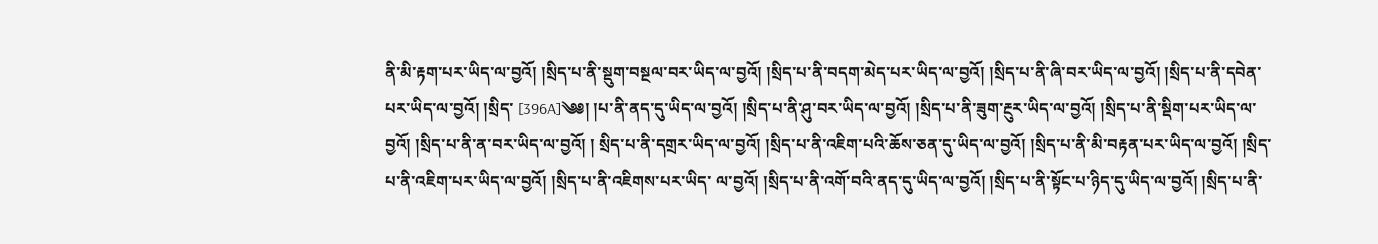ནི་མི་རྟག་པར་ཡིད་ལ་བྱའོ། །སྲིད་པ་ནི་སྡུག་བསྔལ་བར་ཡིད་ལ་བྱའོ། །སྲིད་པ་ནི་བདག་མེད་པར་ཡིད་ལ་བྱའོ། །སྲིད་པ་ནི་ཞི་བར་ཡིད་ལ་བྱའོ། །སྲིད་པ་ནི་དབེན་པར་ཡིད་ལ་བྱའོ། །སྲིད་ [396A]༄༅། །པ་ནི་ནད་དུ་ཡིད་ལ་བྱའོ། །སྲིད་པ་ནི་ཤུ་བར་ཡིད་ལ་བྱའོ། །སྲིད་པ་ནི་ཟུག་རྔུར་ཡིད་ལ་བྱའོ། །སྲིད་པ་ནི་སྡིག་པར་ཡིད་ལ་བྱའོ། །སྲིད་པ་ནི་ན་བར་ཡིད་ལ་བྱའོ། ། སྲིད་པ་ནི་དགྲར་ཡིད་ལ་བྱའོ། །སྲིད་པ་ནི་འཇིག་པའི་ཆོས་ཅན་དུ་ཡིད་ལ་བྱའོ། །སྲིད་པ་ནི་མི་བརྟན་པར་ཡིད་ལ་བྱའོ། །སྲིད་པ་ནི་འཇིག་པར་ཡིད་ལ་བྱའོ། །སྲིད་པ་ནི་འཇིགས་པར་ཡིད་ ལ་བྱའོ། །སྲིད་པ་ནི་འགོ་བའི་ནད་དུ་ཡིད་ལ་བྱའོ། །སྲིད་པ་ནི་སྟོང་པ་ཉིད་དུ་ཡིད་ལ་བྱའོ། །སྲིད་པ་ནི་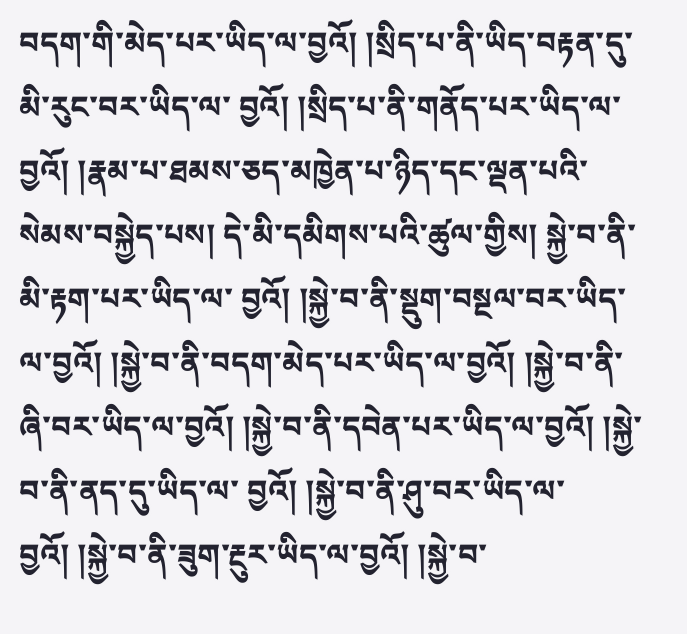བདག་གི་མེད་པར་ཡིད་ལ་བྱའོ། །སྲིད་པ་ནི་ཡིད་བརྟན་དུ་མི་རུང་བར་ཡིད་ལ་ བྱའོ། །སྲིད་པ་ནི་གནོད་པར་ཡིད་ལ་བྱའོ། །རྣམ་པ་ཐམས་ཅད་མཁྱེན་པ་ཉིད་དང་ལྡན་པའི་སེམས་བསྐྱེད་པས། དེ་མི་དམིགས་པའི་ཚུལ་གྱིས། སྐྱེ་བ་ནི་མི་རྟག་པར་ཡིད་ལ་ བྱའོ། །སྐྱེ་བ་ནི་སྡུག་བསྔལ་བར་ཡིད་ལ་བྱའོ། །སྐྱེ་བ་ནི་བདག་མེད་པར་ཡིད་ལ་བྱའོ། །སྐྱེ་བ་ནི་ཞི་བར་ཡིད་ལ་བྱའོ། །སྐྱེ་བ་ནི་དབེན་པར་ཡིད་ལ་བྱའོ། །སྐྱེ་བ་ནི་ནད་དུ་ཡིད་ལ་ བྱའོ། །སྐྱེ་བ་ནི་ཤུ་བར་ཡིད་ལ་བྱའོ། །སྐྱེ་བ་ནི་ཟུག་རྔུར་ཡིད་ལ་བྱའོ། །སྐྱེ་བ་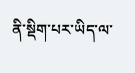ནི་སྡིག་པར་ཡིད་ལ་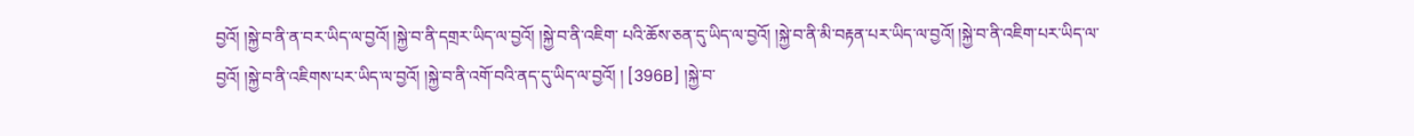བྱའོ། །སྐྱེ་བ་ནི་ན་བར་ཡིད་ལ་བྱའོ། །སྐྱེ་བ་ནི་དགྲར་ཡིད་ལ་བྱའོ། །སྐྱེ་བ་ནི་འཇིག་ པའི་ཆོས་ཅན་དུ་ཡིད་ལ་བྱའོ། །སྐྱེ་བ་ནི་མི་བརྟན་པར་ཡིད་ལ་བྱའོ། །སྐྱེ་བ་ནི་འཇིག་པར་ཡིད་ལ་བྱའོ། །སྐྱེ་བ་ནི་འཇིགས་པར་ཡིད་ལ་བྱའོ། །སྐྱེ་བ་ནི་འགོ་བའི་ནད་དུ་ཡིད་ལ་བྱའོ། ། [396B] །སྐྱེ་བ་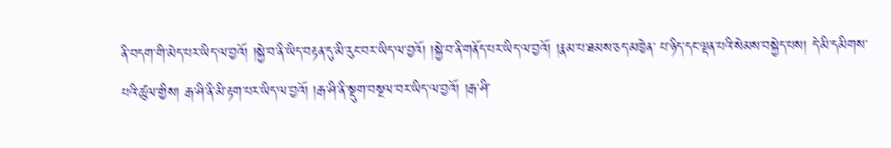ནི་བདག་གི་མེད་པར་ཡིད་ལ་བྱའོ། །སྐྱེ་བ་ནི་ཡིད་བརྟན་དུ་མི་རུང་བར་ཡིད་ལ་བྱའོ། །སྐྱེ་བ་ནི་གནོད་པར་ཡིད་ལ་བྱའོ། །རྣམ་པ་ཐམས་ཅད་མཁྱེན་ པ་ཉིད་དང་ལྡན་པའི་སེམས་བསྐྱེད་པས། དེ་མི་དམིགས་པའི་ཚུལ་གྱིས། རྒ་ཤི་ནི་མི་རྟག་པར་ཡིད་ལ་བྱའོ། །རྒ་ཤི་ནི་སྡུག་བསྔལ་བར་ཡིད་ལ་བྱའོ། །རྒ་ཤི་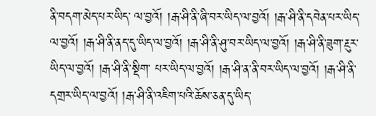ནི་བདག་མེད་པར་ཡིད་ ལ་བྱའོ། །རྒ་ཤི་ནི་ཞི་བར་ཡིད་ལ་བྱའོ། །རྒ་ཤི་ནི་དབེན་པར་ཡིད་ལ་བྱའོ། །རྒ་ཤི་ནི་ནད་དུ་ཡིད་ལ་བྱའོ། །རྒ་ཤི་ནི་ཤུ་བར་ཡིད་ལ་བྱའོ། །རྒ་ཤི་ནི་ཟུག་རྔུར་ཡིད་ལ་བྱའོ། །རྒ་ཤི་ནི་སྡིག་ པར་ཡིད་ལ་བྱའོ། །རྒ་ཤི་ན་ནི་བར་ཡིད་ལ་བྱའོ། །རྒ་ཤི་ནི་དགྲར་ཡིད་ལ་བྱའོ། །རྒ་ཤི་ནི་འཇིག་པའི་ཆོས་ཅན་དུ་ཡིད་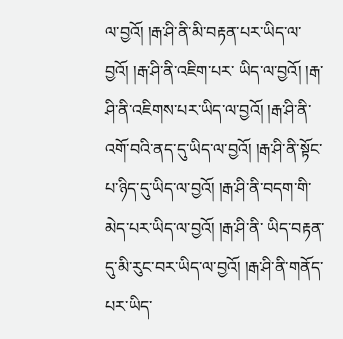ལ་བྱའོ། །རྒ་ཤི་ནི་མི་བརྟན་པར་ཡིད་ལ་བྱའོ། །རྒ་ཤི་ནི་འཇིག་པར་ ཡིད་ལ་བྱའོ། །རྒ་ཤི་ནི་འཇིགས་པར་ཡིད་ལ་བྱའོ། །རྒ་ཤི་ནི་འགོ་བའི་ནད་དུ་ཡིད་ལ་བྱའོ། །རྒ་ཤི་ནི་སྟོང་པ་ཉིད་དུ་ཡིད་ལ་བྱའོ། །རྒ་ཤི་ནི་བདག་གི་མེད་པར་ཡིད་ལ་བྱའོ། །རྒ་ཤི་ནི་ ཡིད་བརྟན་དུ་མི་རུང་བར་ཡིད་ལ་བྱའོ། །རྒ་ཤི་ནི་གནོད་པར་ཡིད་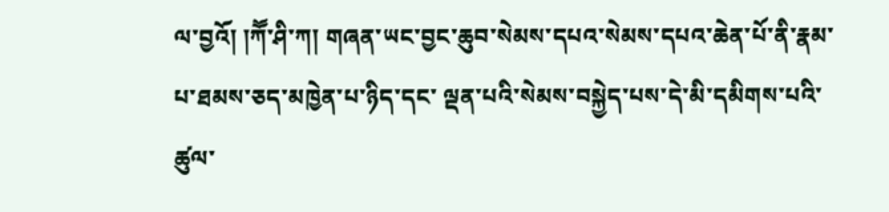ལ་བྱའོ། །ཀཽ་ཤི་ཀ། གཞན་ཡང་བྱང་ཆུབ་སེམས་དཔའ་སེམས་དཔའ་ཆེན་པོ་ནི་རྣམ་པ་ཐམས་ཅད་མཁྱེན་པ་ཉིད་དང་ ལྡན་པའི་སེམས་བསྐྱེད་པས་དེ་མི་དམིགས་པའི་ཚུལ་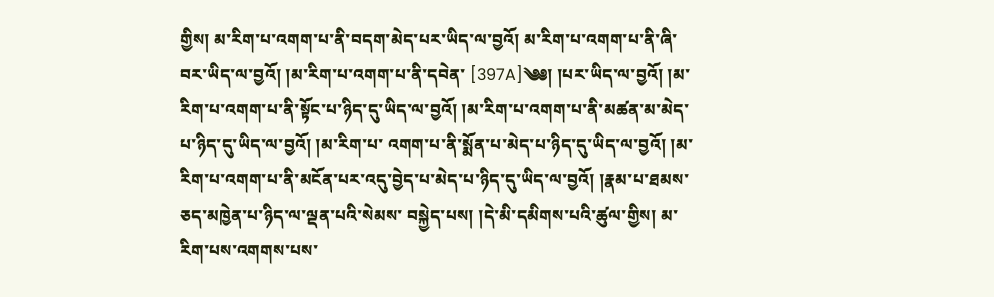གྱིས། མ་རིག་པ་འགག་པ་ནི་བདག་མེད་པར་ཡིད་ལ་བྱའོ། མ་རིག་པ་འགག་པ་ནི་ཞི་བར་ཡིད་ལ་བྱའོ། །མ་རིག་པ་འགག་པ་ནི་དབེན་ [397A]༄༅། །པར་ཡིད་ལ་བྱའོ། །མ་རིག་པ་འགག་པ་ནི་སྟོང་པ་ཉིད་དུ་ཡིད་ལ་བྱའོ། །མ་རིག་པ་འགག་པ་ནི་མཚན་མ་མེད་པ་ཉིད་དུ་ཡིད་ལ་བྱའོ། །མ་རིག་པ་ འགག་པ་ནི་སྨོན་པ་མེད་པ་ཉིད་དུ་ཡིད་ལ་བྱའོ། །མ་རིག་པ་འགག་པ་ནི་མངོན་པར་འདུ་བྱེད་པ་མེད་པ་ཉིད་དུ་ཡིད་ལ་བྱའོ། །རྣམ་པ་ཐམས་ཅད་མཁྱེན་པ་ཉིད་ལ་ལྡན་པའི་སེམས་ བསྐྱེད་པས། །དེ་མི་དམིགས་པའི་ཚུལ་གྱིས། མ་རིག་པས་འགགས་པས་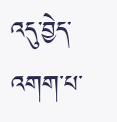འདུ་བྱེད་འགག་པ་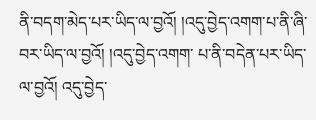ནི་བདག་མེད་པར་ཡིད་ལ་བྱའོ། །འདུ་བྱེད་འགག་པ་ནི་ཞི་བར་ཡིད་ལ་བྱའོ། །འདུ་བྱེད་འགག་ པ་ནི་བདེན་པར་ཡིད་ལ་བྱའོ། འདུ་བྱེད་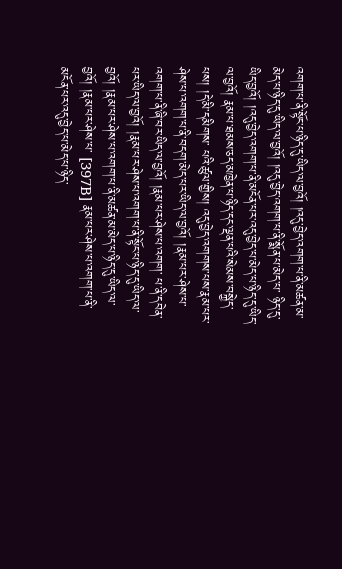འགག་པ་ནི་སྟོང་པ་ཉིད་དུ་ཡིད་ལ་བྱའོ། །འདུ་བྱེད་འགག་པ་ནི་མཚན་མ་མེད་པ་ཉིད་དུ་ཡིད་ལ་བྱའོ། །འདུ་བྱེད་འགག་པ་ནི་སྨོན་པ་མེད་པ་ ཉིད་དུ་ཡིད་བྱའོ། །འདུ་བྱེད་འགག་པ་ནི་མངོན་པར་འདུ་བྱེད་པ་མེད་པ་ཉིད་དུ་ཡིད་ལ་བྱའོ། རྣམ་པ་ཐམས་ཅད་མཁྱེན་པ་ཉིད་དང་ལྡན་པའི་སེམས་བསྐྱེད་པས། །དེ་མི་དམིགས་ པའི་ཚུལ་གྱིས། འདུ་བྱེད་འགགས་པས་རྣམ་པར་ཤེས་པ་འགག་པ་ནི་བདག་མེད་པར་ཡིད་ལ་བྱའོ། །རྣམ་པར་ཤེས་པ་འགག་པ་ནི་ཞི་བར་ཡིད་ལ་བྱའོ། །རྣམ་པར་ཤེས་པ་འགག་ པ་ནི་དབེན་པར་ཡིད་ལ་བྱའོ། །རྣམ་པར་ཤེས་པ་འགག་པ་ནི་སྟོང་པ་ཉིད་དུ་ཡིད་ལ་བྱའོ། །རྣམ་པར་ཤེས་པ་འགག་པ་ནི་མཚན་མ་མེད་པ་ཉིད་དུ་ཡིད་ལ་བྱའོ། །རྣམ་པར་ཤེས་པ་ [397B] རྣམ་པར་ཤེས་པ་འགག་པ་ནི་མངོན་པར་འདུ་བྱེད་པ་མེད་པ་ཉིད་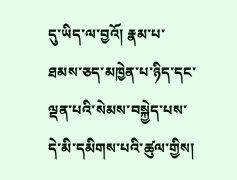དུ་ཡིད་ལ་བྱའོ། རྣམ་པ་ཐམས་ཅད་མཁྱེན་པ་ཉིད་དང་ལྡན་པའི་སེམས་བསྐྱེད་པས་ དེ་མི་དམིགས་པའི་ཚུལ་གྱིས།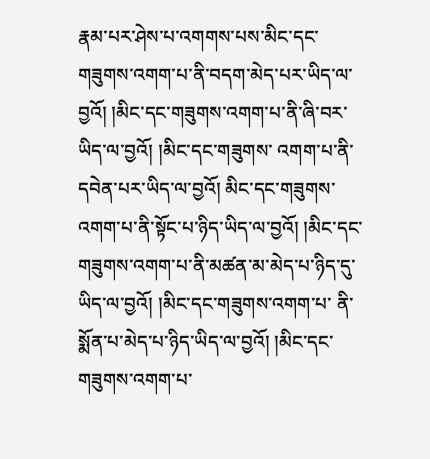རྣམ་པར་ཤེས་པ་འགགས་པས་མིང་དང་གཟུགས་འགག་པ་ནི་བདག་མེད་པར་ཡིད་ལ་བྱའོ། །མིང་དང་གཟུགས་འགག་པ་ནི་ཞི་བར་ཡིད་ལ་བྱའོ། །མིང་དང་གཟུགས་ འགག་པ་ནི་དབེན་པར་ཡིད་ལ་བྱའོ། མིང་དང་གཟུགས་འགག་པ་ནི་སྟོང་པ་ཉིད་ཡིད་ལ་བྱའོ། །མིང་དང་གཟུགས་འགག་པ་ནི་མཚན་མ་མེད་པ་ཉིད་དུ་ཡིད་ལ་བྱའོ། །མིང་དང་གཟུགས་འགག་པ་ ནི་སྨོན་པ་མེད་པ་ཉིད་ཡིད་ལ་བྱའོ། །མིང་དང་གཟུགས་འགག་པ་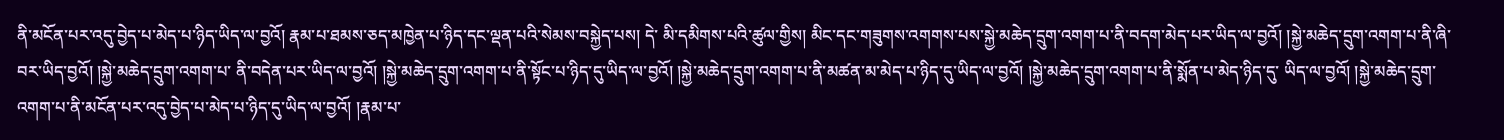ནི་མངོན་པར་འདུ་བྱེད་པ་མེད་པ་ཉིད་ཡིད་ལ་བྱའོ། རྣམ་པ་ཐམས་ཅད་མཁྱེན་པ་ཉིད་དང་ལྡན་པའི་སེམས་བསྐྱེད་པས། དེ་ མི་དམིགས་པའི་ཚུལ་གྱིས། མིང་དང་གཟུགས་འགགས་པས་སྐྱེ་མཆེད་དྲུག་འགག་པ་ནི་བདག་མེད་པར་ཡིད་ལ་བྱའོ། །སྐྱེ་མཆེད་དྲུག་འགག་པ་ནི་ཞི་བར་ཡིད་བྱའོ། །སྐྱེ་མཆེད་དྲུག་འགག་པ་ ནི་བདེན་པར་ཡིད་ལ་བྱའོ། །སྐྱེ་མཆེད་དྲུག་འགག་པ་ནི་སྟོང་པ་ཉིད་དུ་ཡིད་ལ་བྱའོ། །སྐྱེ་མཆེད་དྲུག་འགག་པ་ནི་མཚན་མ་མེད་པ་ཉིད་དུ་ཡིད་ལ་བྱའོ། །སྐྱེ་མཆེད་དྲུག་འགག་པ་ནི་སྨོན་པ་མེད་ཉིད་དུ་ ཡིད་ལ་བྱའོ། །སྐྱེ་མཆེད་དྲུག་འགག་པ་ནི་མངོན་པར་འདུ་བྱེད་པ་མེད་པ་ཉིད་དུ་ཡིད་ལ་བྱའོ། །རྣམ་པ་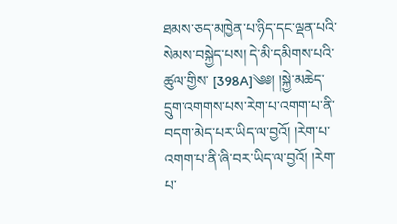ཐམས་ཅད་མཁྱེན་པ་ཉིད་དང་ལྡན་པའི་སེམས་བསྐྱེད་པས། དེ་མི་དམིགས་པའི་ཚུལ་གྱིས་ [398A]༄༅། །སྐྱེ་མཆེད་དྲུག་འགགས་པས་རེག་པ་འགག་པ་ནི་བདག་མེད་པར་ཡིད་ལ་བྱའོ། །རེག་པ་འགག་པ་ནི་ཞི་བར་ཡིད་ལ་བྱའོ། །རེག་པ་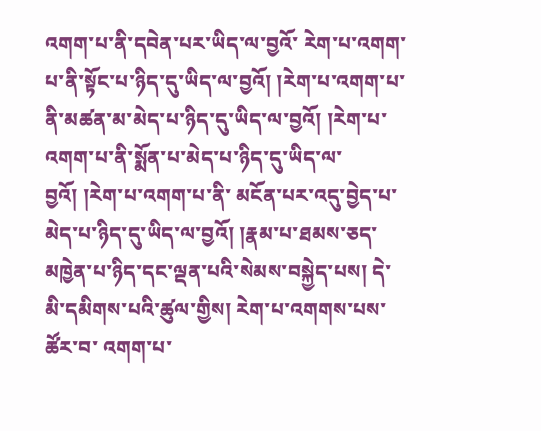འགག་པ་ནི་དབེན་པར་ཡིད་ལ་བྱའོ་ རེག་པ་འགག་པ་ནི་སྟོང་པ་ཉིད་དུ་ཡིད་ལ་བྱའོ། །རེག་པ་འགག་པ་ནི་མཚན་མ་མེད་པ་ཉིད་དུ་ཡིད་ལ་བྱའོ། །རེག་པ་འགག་པ་ནི་སྨོན་པ་མེད་པ་ཉིད་དུ་ཡིད་ལ་བྱའོ། །རེག་པ་འགག་པ་ནི་ མངོན་པར་འདུ་བྱེད་པ་མེད་པ་ཉིད་དུ་ཡིད་ལ་བྱའོ། །རྣམ་པ་ཐམས་ཅད་མཁྱེན་པ་ཉིད་དང་ལྡན་པའི་སེམས་བསྐྱེད་པས། དེ་མི་དམིགས་པའི་ཚུལ་གྱིས། རེག་པ་འགགས་པས་ཚོར་བ་ འགག་པ་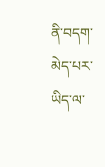ནི་བདག་མེད་པར་ཡིད་ལ་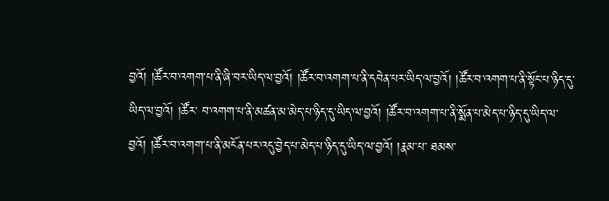བྱའོ། །ཚོར་བ་འགག་པ་ནི་ཞི་བར་ཡིད་ལ་བྱའོ། །ཚོར་བ་འགག་པ་ནི་དབེན་པར་ཡིད་ལ་བྱའོ། །ཚོར་བ་འགག་པ་ནི་སྟོང་པ་ཉིད་དུ་ཡིད་ལ་བྱའོ། །ཚོར་ བ་འགག་པ་ནི་མཚན་མ་མེད་པ་ཉིད་དུ་ཡིད་ལ་བྱའོ། །ཚོར་བ་འགག་པ་ནི་སྨོན་པ་མེད་པ་ཉིད་དུ་ཡིད་ལ་བྱའོ། །ཚོར་བ་འགག་པ་ནི་མངོན་པར་འདུ་བྱེད་པ་མེད་པ་ཉིད་དུ་ཡིད་ལ་བྱའོ། །རྣམ་པ་ ཐམས་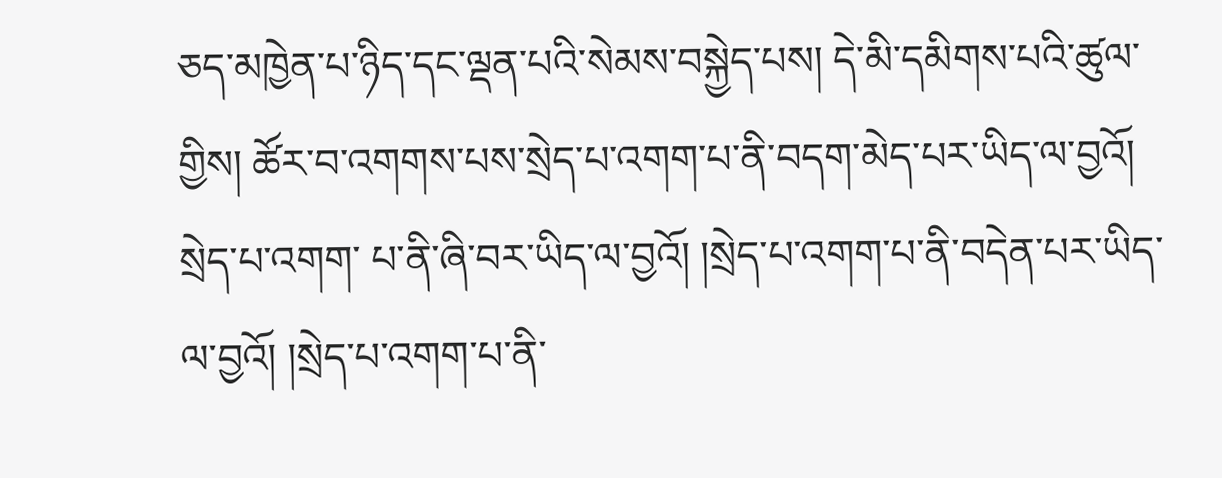ཅད་མཁྱེན་པ་ཉིད་དང་ལྡན་པའི་སེམས་བསྐྱེད་པས། དེ་མི་དམིགས་པའི་ཚུལ་གྱིས། ཚོར་བ་འགགས་པས་སྲེད་པ་འགག་པ་ནི་བདག་མེད་པར་ཡིད་ལ་བྱའོ། སྲེད་པ་འགག་ པ་ནི་ཞི་བར་ཡིད་ལ་བྱའོ། །སྲེད་པ་འགག་པ་ནི་བདེན་པར་ཡིད་ལ་བྱའོ། །སྲེད་པ་འགག་པ་ནི་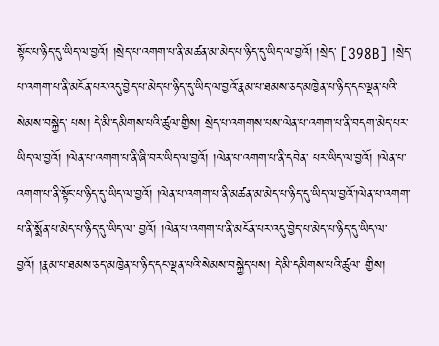སྟོང་པ་ཉིད་དུ་ཡིད་ལ་བྱའོ། །སྲེད་པ་འགག་པ་ནི་མཚན་མ་མེད་པ་ཉིད་དུ་ཡིད་ལ་བྱའོ། །སྲེད་ [398B] །སྲེད་པ་འགག་པ་ནི་མངོན་པར་འདུ་བྱེད་པ་མེད་པ་ཉིད་དུ་ཡིད་ལ་བྱའོ་རྣམ་པ་ཐམས་ཅད་མཁྱེན་པ་ཉིད་དང་ལྡན་པའི་སེམས་བསྐྱེད་ པས། དེ་མི་དམིགས་པའི་ཚུལ་གྱིས། སྲེད་པ་འགགས་པས་ལེན་པ་འགག་པ་ནི་བདག་མེད་པར་ཡིད་ལ་བྱའོ། །ལེན་པ་འགག་པ་ནི་ཞི་བར་ཡིད་ལ་བྱའོ། །ལེན་པ་འགག་པ་ནི་དབེན་ པར་ཡིད་ལ་བྱའོ། །ལེན་པ་འགག་པ་ནི་སྟོང་པ་ཉིད་དུ་ཡིད་ལ་བྱའོ། །ལེན་པ་འགག་པ་ནི་མཚན་མ་མེད་པ་ཉིད་དུ་ཡིད་ལ་བྱའོ་།ལེན་པ་འགག་པ་ནི་སྨོན་པ་མེད་པ་ཉིད་དུ་ཡིད་ལ་ བྱའོ། །ལེན་པ་འགག་པ་ནི་མངོན་པར་འདུ་བྱེད་པ་མེད་པ་ཉིད་དུ་ཡིད་ལ་བྱའོ། །རྣམ་པ་ཐམས་ཅད་མཁྱེན་པ་ཉིད་དང་ལྡན་པའི་སེམས་བསྐྱེད་པས། དེ་མི་དམིགས་པའི་ཚུལ་ གྱིས།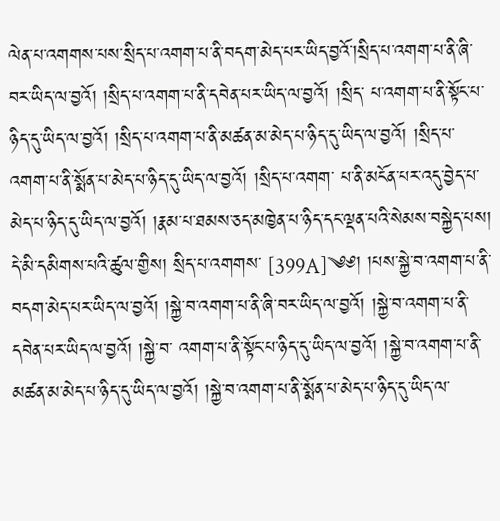ལེན་པ་འགགས་པས་སྲིད་པ་འགག་པ་ནི་བདག་མེད་པར་ཡིད་བྱའོ་།སྲིད་པ་འགག་པ་ནི་ཞི་བར་ཡིད་ལ་བྱའོ། །སྲིད་པ་འགག་པ་ནི་དབེན་པར་ཡིད་ལ་བྱའོ། །སྲིད་ པ་འགག་པ་ནི་སྟོང་པ་ཉིད་དུ་ཡིད་ལ་བྱའོ། །སྲིད་པ་འགག་པ་ནི་མཚན་མ་མེད་པ་ཉིད་དུ་ཡིད་ལ་བྱའོ། །སྲིད་པ་འགག་པ་ནི་སྨོན་པ་མེད་པ་ཉིད་དུ་ཡིད་ལ་བྱའོ། །སྲིད་པ་འགག་ པ་ནི་མངོན་པར་འདུ་བྱེད་པ་མེད་པ་ཉིད་དུ་ཡིད་ལ་བྱའོ། །རྣམ་པ་ཐམས་ཅད་མཁྱེན་པ་ཉིད་དང་ལྡན་པའི་སེམས་བསྐྱེད་པས། དེ་མི་དམིགས་པའི་ཚུལ་གྱིས། སྲིད་པ་འགགས་ [399A]༄༅། །པས་སྐྱེ་བ་འགག་པ་ནི་བདག་མེད་པར་ཡིད་ལ་བྱའོ། །སྐྱེ་བ་འགག་པ་ནི་ཞི་བར་ཡིད་ལ་བྱའོ། །སྐྱེ་བ་འགག་པ་ནི་དབེན་པར་ཡིད་ལ་བྱའོ། །སྐྱེ་བ་ འགག་པ་ནི་སྟོང་པ་ཉིད་དུ་ཡིད་ལ་བྱའོ། །སྐྱེ་བ་འགག་པ་ནི་མཚན་མ་མེད་པ་ཉིད་དུ་ཡིད་ལ་བྱའོ། །སྐྱེ་བ་འགག་པ་ནི་སྨོན་པ་མེད་པ་ཉིད་དུ་ཡིད་ལ་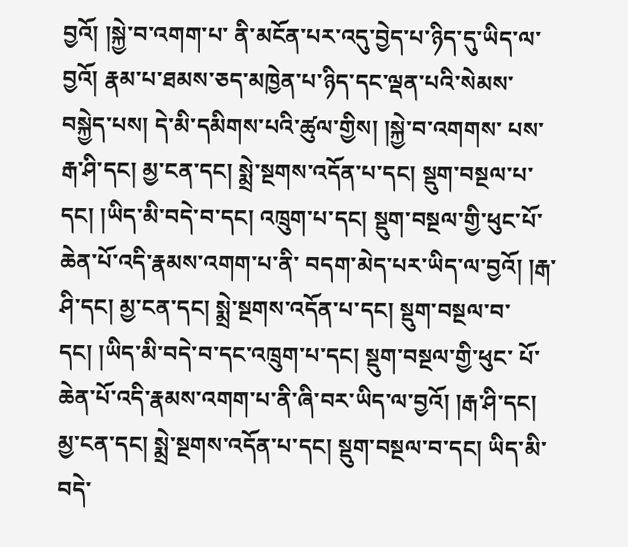བྱའོ། །སྐྱེ་བ་འགག་པ་ ནི་མངོན་པར་འདུ་བྱེད་པ་ཉིད་དུ་ཡིད་ལ་བྱའོ། རྣམ་པ་ཐམས་ཅད་མཁྱེན་པ་ཉིད་དང་ལྡན་པའི་སེམས་བསྐྱེད་པས། དེ་མི་དམིགས་པའི་ཚུལ་གྱིས། །སྐྱེ་བ་འགགས་ པས་རྒ་ཤི་དང། མྱ་ངན་དང། སྨྲེ་སྔགས་འདོན་པ་དང། སྡུག་བསྔལ་པ་དང། །ཡིད་མི་བདེ་བ་དང། འཁྲུག་པ་དང། སྡུག་བསྔལ་གྱི་ཕུང་པོ་ཆེན་པོ་འདི་རྣམས་འགག་པ་ནི་ བདག་མེད་པར་ཡིད་ལ་བྱའོ། །རྒ་ཤི་དང། མྱ་ངན་དང། སྨྲེ་སྔགས་འདོན་པ་དང། སྡུག་བསྔལ་བ་དང། །ཡིད་མི་བདེ་བ་དང་འཁྲུག་པ་དང། སྡུག་བསྔལ་གྱི་ཕུང་ པོ་ཆེན་པོ་འདི་རྣམས་འགག་པ་ནི་ཞི་བར་ཡིད་ལ་བྱའོ། །རྒ་ཤི་དང། མྱ་ངན་དང། སྨྲེ་སྔགས་འདོན་པ་དང། སྡུག་བསྔལ་བ་དང། ཡིད་མི་བདེ་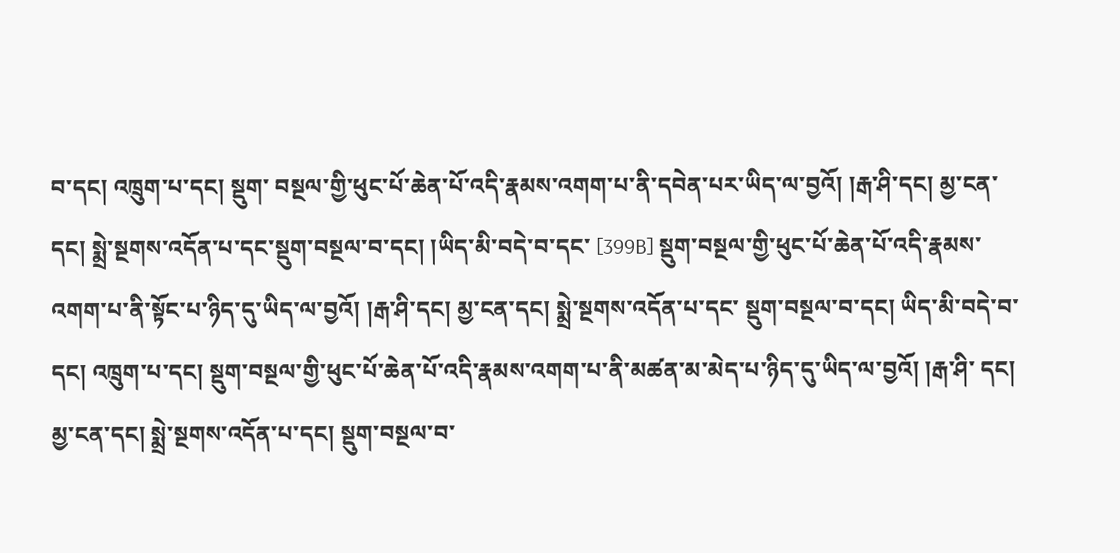བ་དང། འཁྲུག་པ་དང། སྡུག་ བསྔལ་གྱི་ཕུང་པོ་ཆེན་པོ་འདི་རྣམས་འགག་པ་ནི་དབེན་པར་ཡིད་ལ་བྱའོ། །རྒ་ཤི་དང། མྱ་ངན་དང། སྨྲེ་སྔགས་འདོན་པ་དང་སྡུག་བསྔལ་བ་དང། །ཡིད་མི་བདེ་བ་དང་ [399B] སྡུག་བསྔལ་གྱི་ཕུང་པོ་ཆེན་པོ་འདི་རྣམས་འགག་པ་ནི་སྟོང་པ་ཉིད་དུ་ཡིད་ལ་བྱའོ། །རྒ་ཤི་དང། མྱ་ངན་དང། སྨྲེ་སྔགས་འདོན་པ་དང་ སྡུག་བསྔལ་བ་དང། ཡིད་མི་བདེ་བ་དང། འཁྲུག་པ་དང། སྡུག་བསྔལ་གྱི་ཕུང་པོ་ཆེན་པོ་འདི་རྣམས་འགག་པ་ནི་མཚན་མ་མེད་པ་ཉིད་དུ་ཡིད་ལ་བྱའོ། །རྒ་ཤི་ དང། མྱ་ངན་དང། སྨྲེ་སྔགས་འདོན་པ་དང། སྡུག་བསྔལ་བ་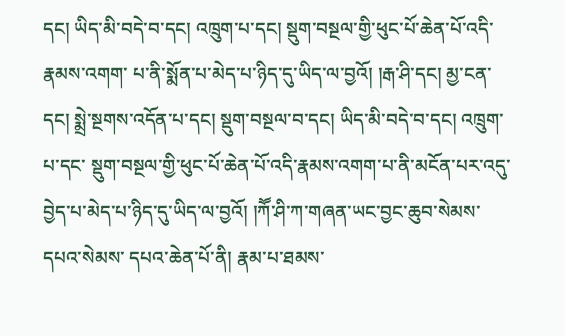དང། ཡིད་མི་བདེ་བ་དང། འཁྲུག་པ་དང། སྡུག་བསྔལ་གྱི་ཕུང་པོ་ཆེན་པོ་འདི་རྣམས་འགག་ པ་ནི་སྨོན་པ་མེད་པ་ཉིད་དུ་ཡིད་ལ་བྱའོ། །རྒ་ཤི་དང། མྱ་ངན་དང། སྨྲེ་སྔགས་འདོན་པ་དང། སྡུག་བསྔལ་བ་དང། ཡིད་མི་བདེ་བ་དང། འཁྲུག་པ་དང་ སྡུག་བསྔལ་གྱི་ཕུང་པོ་ཆེན་པོ་འདི་རྣམས་འགག་པ་ནི་མངོན་པར་འདུ་བྱེད་པ་མེད་པ་ཉིད་དུ་ཡིད་ལ་བྱའོ། །ཀཽ་ཤི་ཀ་གཞན་ཡང་བྱང་ཆུབ་སེམས་དཔའ་སེམས་ དཔའ་ཆེན་པོ་ནི། རྣམ་པ་ཐམས་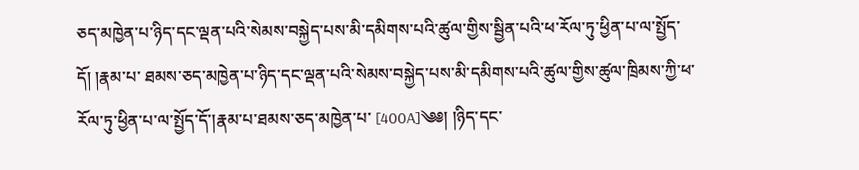ཅད་མཁྱེན་པ་ཉིད་དང་ལྡན་པའི་སེམས་བསྐྱེད་པས་མི་དམིགས་པའི་ཚུལ་གྱིས་སྦྱིན་པའི་ཕ་རོལ་ཏུ་ཕྱིན་པ་ལ་སྤྱོད་དོ། །རྣམ་པ་ ཐམས་ཅད་མཁྱེན་པ་ཉིད་དང་ལྡན་པའི་སེམས་བསྐྱེད་པས་མི་དམིགས་པའི་ཚུལ་གྱིས་ཚུལ་ཁྲིམས་ཀྱི་ཕ་རོལ་ཏུ་ཕྱིན་པ་ལ་སྤྱོད་དོ་།རྣམ་པ་ཐམས་ཅད་མཁྱེན་པ་ [400A]༄༅། །ཉིད་དང་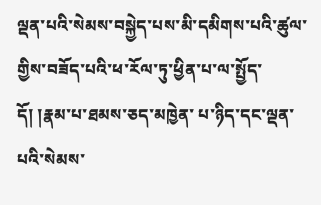ལྡན་པའི་སེམས་བསྐྱེད་པས་མི་དམིགས་པའི་ཚུལ་གྱིས་བཟོད་པའི་ཕ་རོལ་ཏུ་ཕྱིན་པ་ལ་སྤྱོད་དོ། །རྣམ་པ་ཐམས་ཅད་མཁྱེན་ པ་ཉིད་དང་ལྡན་པའི་སེམས་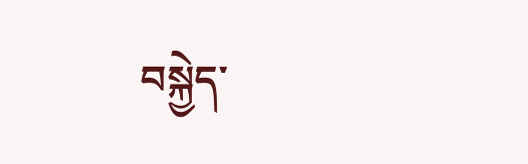བསྐྱེད་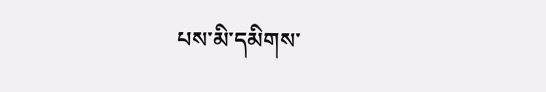པས་མི་དམིགས་